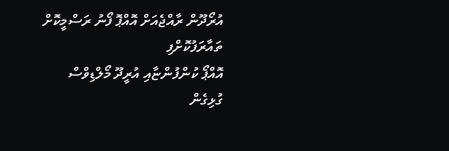އުރޯދޫން ރާއްޖެއަށް އޮއްޕޮ ފޯނު ރަސްމީކޮށް ތައާރަފުކޮށްފި
އޮއްޕޯ ކުންފުންޏާއި އުރީދޫ މޯލްޑިވްސް ގުޅިގެން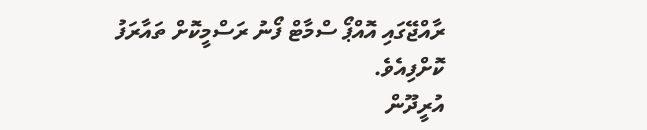ރާއްޖޭގައި އޮއްޕޯ ސްމާޓް ފޯނު ރަސްމީކޮށް ތައާރަފު ކޮށްފިއެވެ.
އުރީދޫން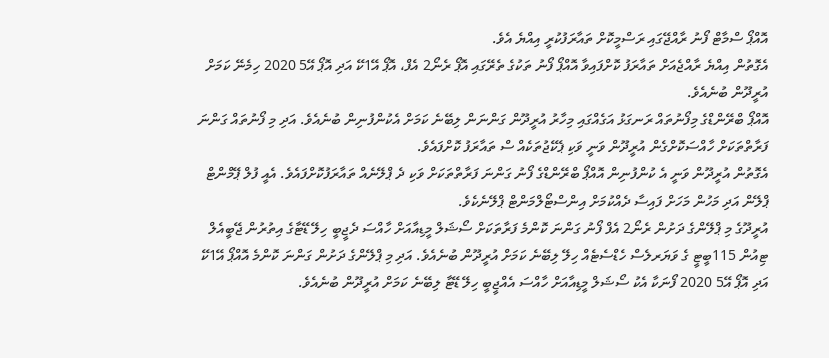އޮއްޕޯ ސްމާޓް ފޯނު ރާއްޖޭގައި ރަސްމީކޮށް ތައާރަފުކުރީ އިއްޔެ އެވެ.
އެގޮތުން އިއްޔެ ރާއްޖެއަށް ތައާރަފު ކޮށްފައިވާ އޮއްޕޯ ފޯނު ތަކުގެ ތެރޭގައި އޮޕޯ ރެނޯ2 އެފް، އޮޕޯ އޭ1ކޭ އަދި އޮޕޯ އޭ5 2020 ހިމެނޭ ކަމަށް އުރީދޫން ބުނެއެވެ.
އޮއްޕޯ ބްރޭންޑްގެ މިފޯނުތައް ރަނގަޅު އަގެއްގައި މިހާރު އުރީދޫން ގަންނަން ލިބޭނެ ކަމަށް އެކުންފުނިން ބުނެއެވެ. އަދި މި ފޯނުތައް ގަންނަ ފަރާތްތަކަށް ހާއްސަކޮށްގެން އުރީދޫން ވަނީ ވަކި ޕެކޭޖުތަކެއް ސް ތައާރަފު ކޮށްފައެވެ.
އެގޮތުން އުރީދޫން ވަނީ އެ ކުންފުނިން އޮއްޕޯ ބްރޭންޑްގެ ފޯނު ގަންނަ ފަރާތްތަކަށް ވަކި ދެ ޕްލޭނެއް ތައާރަފުކޮށްފައެވެ. އެއީ ފުލް ޕޭމްންޓް ޕްލޭން އަދި މަހުން މަހަށް ފައިސާ ދެއްކުމަށް އިންސްޓޯލްމަންޓް ޕްލޭނެކެވެ.
އުރީދޫގެ މި ޕްލޭންގެ ދަށުން ރެނޯ2 އެފް ފޯނު ގަންނަ ކޮންމެ ފަރާތަކަށް ސޯޝަލް މީޑިއާއަށް ހާއްސަ ދެޖީބީ ހިލޭ ޑޭޓާގެ އިތުރުން ޖޭބީއެލް ޓިއުން 115ބީޓީ ގެ ވަޔަރލެސް ހެޑްސެޓެއް ހިލޭ ލިބޭނެ ކަމަށް އުރީދޫން ބުނެއެވެ. އަދި މި ޕްލޭންގެ ދަށުން ގަންނަ ކޮންމެ އޮއްޕޯ އޭ1ކޭ އަދި އޮޕޯ އޭ5 2020 ފޯނަކާ އެކު ސޯޝަލް މީޑިއާއަށް ހާއްސަ އެއްޖީބީ ހިލޭ ޑޭޓާ ލިބޭނެ ކަމަށް އުރީދޫން ބުނެއެވެ.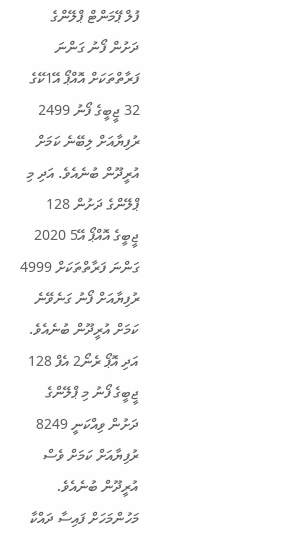ފުލް ޕޭމަންޓް ޕްލޭންގެ ދަށުން ފޯނު ގަންނަ ފަރާތްތަކަށް އޮއްޕޯ އޭ1ކޭގެ 32 ޖީބީގެ ފޯނު 2499 ރުފިޔާއަށް ލިބޭނެ ކަމަށް އުރީދޫން ބުނެއެވެ. އަދި މި ޕްލޭންގެ ދަށުން 128 ޖީބީގެ އޮއްޕޯ އޭ5 2020 ގަންނަ ފަރާތްތަކަށް 4999 ރުފިޔާއަށް ފޯނު ގަނެވޭނެ ކަމަށް އުރީދޫން ބުނެއެވެ. އަދި އޮޕޯ ރެނޯ2 އެފް 128 ޖީބީގެ ފޯނު މި ޕްލޭންގެ ދަށުން ވިއްކަނީ 8249 ރުފިޔާއަށް ކަމަށް ވެސް އުރީދޫން ބުނެއެވެ.
މަހުންމަހަށް ފައިސާ ދައްކާ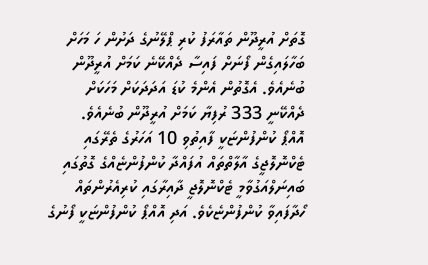ގޮތަށް އުރީދޫން ތައާރަފު ކުރި ޕްލޭނުގެ ދަށުން ހަ މަހަށް ބަހާލައިގެން ފޯނަށް ފައިސާ ދެއްކޭނެ ކަމަށް އުރީދޫން ބުނެއެވެ. އެގޮތުން އެންމެ ކުޑަ އަދަދަކަށް މަހަކަށް ދެއްކޭނީ 333 ރުފިޔާ ކަމަށް އުރީދޫން ބުނެއެވެ.
އޮއްޕޯ ކުންފުންޏަކީ ފާއިތުވި 10 އަހަރުގެ ތެރޭގައި ޓެކްނޮލޮޖީގެ އާލާތްތައް އުފައްދާ ކުންފުންޏެއްގެ ގޮތުގައި ބައިނަލްއަގުވާމީ ޓެކްނޮލޮޖީ ދާއިރާގައި ކުރިއެރުންތައް ހޯދާފައިވާ ކުންފުންޏެކެވެ. އަދި އޮއްޕޯ ކުންފުންޏަކީ ފޯނުގެ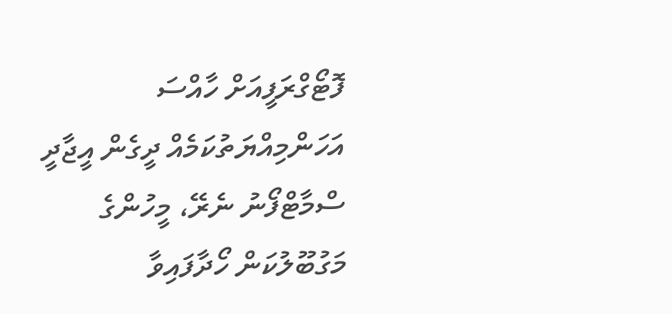ފޮޓޯގްރަފީއަށް ހާއްސަ އަހަންމިއްޔަތުކަމެއް ދީގެން އީޖާދީ ސްމާޓްފޯނު ނެރޭ، މީހުންގެ މަގުބޫލުކަން ހޯދާފައިވާ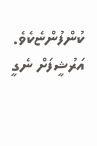ކުންފުންޏެކެވެ.
އަރުޝީފަށް ނެގީ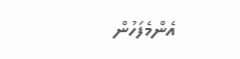އެންމެފަހުން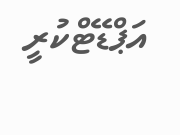އަޕްޑޭޓްކުރީ